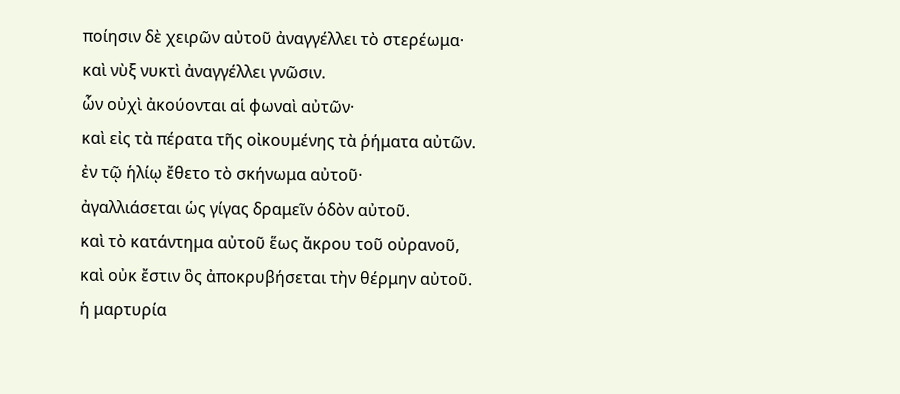ποίησιν δὲ χειρῶν αὐτοῦ ἀναγγέλλει τὸ στερέωμα·
καὶ νὺξ νυκτὶ ἀναγγέλλει γνῶσιν.
ὧν οὐχὶ ἀκούονται αἱ φωναὶ αὐτῶν·
καὶ εἰς τὰ πέρατα τῆς οἰκουμένης τὰ ῥήματα αὐτῶν.
ἐν τῷ ἡλίῳ ἔθετο τὸ σκήνωμα αὐτοῦ·
ἀγαλλιάσεται ὡς γίγας δραμεῖν ὁδὸν αὐτοῦ.
καὶ τὸ κατάντημα αὐτοῦ ἕως ἄκρου τοῦ οὐρανοῦ,
καὶ οὐκ ἔστιν ὃς ἀποκρυβήσεται τὴν θέρμην αὐτοῦ.
ἡ μαρτυρία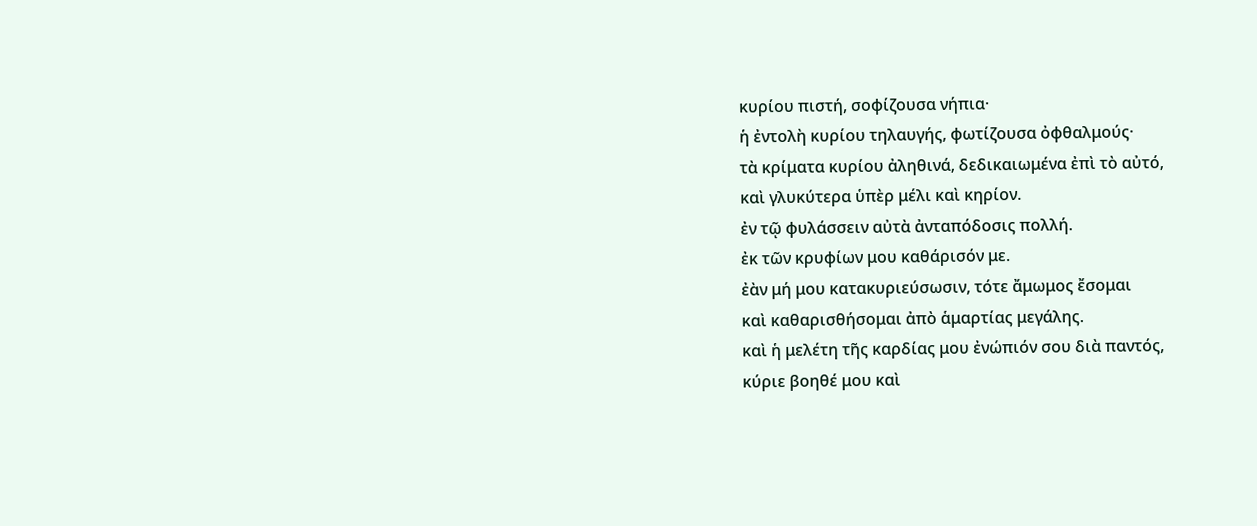κυρίου πιστή, σοφίζουσα νήπια·
ἡ ἐντολὴ κυρίου τηλαυγής, φωτίζουσα ὀφθαλμούς·
τὰ κρίματα κυρίου ἀληθινά, δεδικαιωμένα ἐπὶ τὸ αὐτό,
καὶ γλυκύτερα ὑπὲρ μέλι καὶ κηρίον.
ἐν τῷ φυλάσσειν αὐτὰ ἀνταπόδοσις πολλή.
ἐκ τῶν κρυφίων μου καθάρισόν με.
ἐὰν μή μου κατακυριεύσωσιν, τότε ἄμωμος ἔσομαι
καὶ καθαρισθήσομαι ἀπὸ ἁμαρτίας μεγάλης.
καὶ ἡ μελέτη τῆς καρδίας μου ἐνώπιόν σου διὰ παντός,
κύριε βοηθέ μου καὶ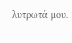λυτρωτά μου.